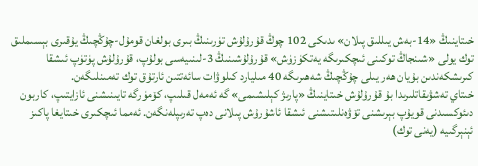خىتاينىڭ «14-بەش يىللىق پىلان» ىدىكى 102 چوڭ قۇرۇلۇش تۈرىنىڭ بىرى بولغان قومۇل-چۇڭچىڭ يۇقىرى بېسىملىق توك يولى «شىنجاڭ توكىنى ئىچكىرىگە يەتكۈزۈش» قۇرۇلۇشىنىڭ 3-لىنىيەسى بولۇپ، قۇرۇلۇش پۈتۈپ ئىشقا كىرىشكەندىن بۇيان ھەر يىلى چۇڭچىڭ شەھىرىگە 40 مىليارد كىلوۋات سائەتتىن ئارتۇق توك تەمىنلىگەن.
خىتاي تەشۋىقاتلىرىدا بۇ قۇرۇلۇش خىتاينىڭ «پارىژ كېلىشىمى» گە ئەمەل قىلىپ، كۆمۈرگە تايىنىشنى ئازايتىپ، كاربون دىئوكسىدنى قويۇپ بېرىشنى تۆۋەنلىتىشنى ئىشقا ئاشۇرۇش پىلانى دەپ تەرىپلەنگەن. ئەمما ئىچكىرى خىتايغا پاكىز ئېنېرگىيە (يەنى توك)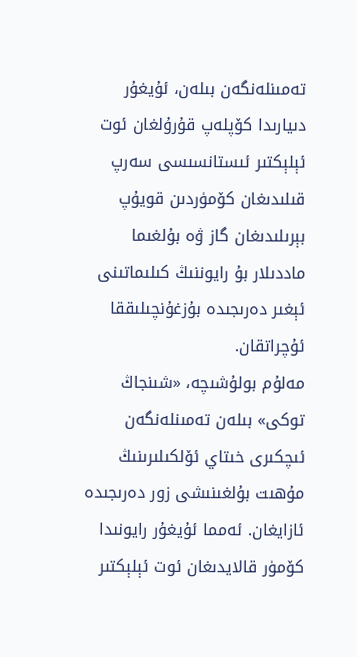تەمىنلەنگەن بىلەن، ئۇيغۇر دىيارىدا كۆپلەپ قۇرۇلغان ئوت ئېلېكتىر ئىستانسىسى سەرپ قىلىدىغان كۆمۈردىن قويۇپ بېرىلىدىغان گاز ۋە بۇلغىما ماددىلار بۇ رايوننىڭ كىلىماتىنى ئېغىر دەرىجىدە بۇزغۇنچىلىققا ئۇچراتقان.
مەلۇم بولۇشىچە، «شىنجاڭ توكى» بىلەن تەمىنلەنگەن ئىچكىرى خىتاي ئۆلكىلىرىنىڭ مۇھىت بۇلغىنىشى زور دەرىجىدە ئازايغان. ئەمما ئۇيغۇر رايونىدا كۆمۈر قالايدىغان ئوت ئېلېكتىر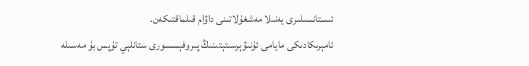ئىستانسىلىرى يەنىلا مەشغۇلاتىنى داۋام قىلماقتىكەن.
ئامېرىكادىكى مايامى ئۇنىۋېرسىتېتىنىڭ پىروفېسسورى ستانلېي تۇپس بۇ مەسىلە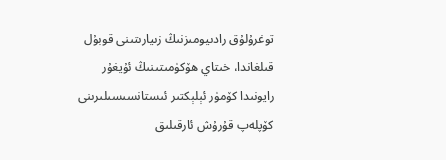توغرۇلۇق رادىيومىزنىڭ زىيارىتىنى قوبۇل قىلغاندا، خىتاي ھۆكۈمىتىنىڭ ئۇيغۇر رايونىدا كۆمۈر ئېلېكتىر ئىستانسىسىلىرىنى كۆپلەپ قۇرۇش ئارقىلىق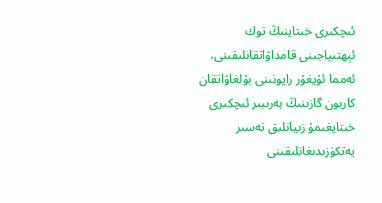ئىچكىرى خىتاينىڭ توك ئېھتىياجىنى قامداۋاتقانلىقىنى، ئەمما ئۇيغۇر رايونىنى بۇلغاۋاتقان كاربون گازىنىڭ بەرىبىر ئىچكىرى خىتايغىمۇ زىيانلىق تەسىر يەتكۈزىدىغانلىقىنى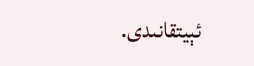ئېيتقانىدى.